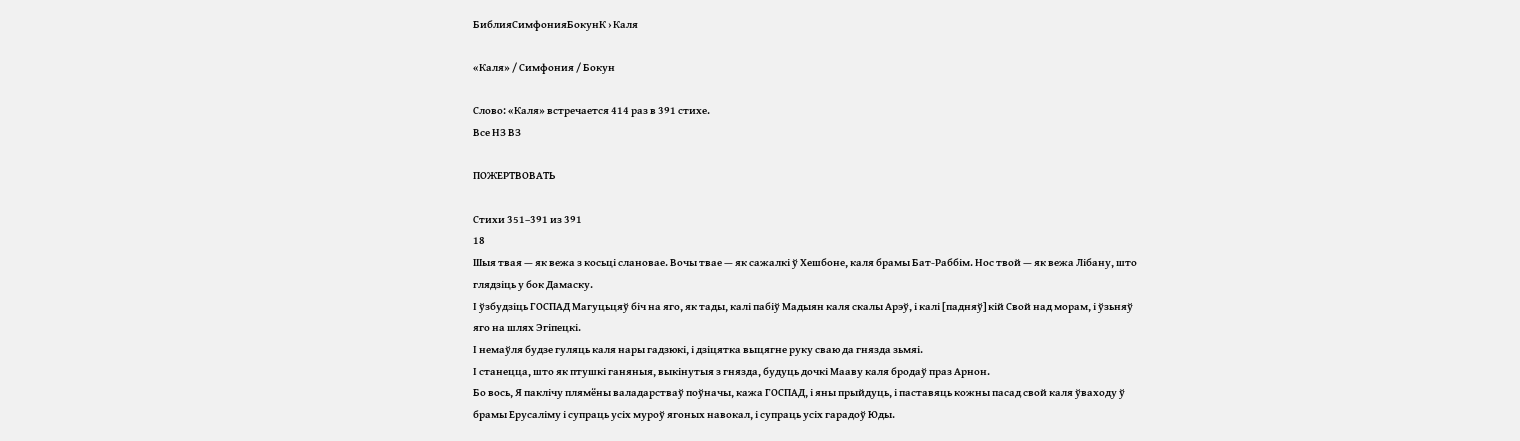БиблияСимфонияБокунК › Каля

«Каля» / Симфония / Бокун

Слово: «Каля» встречается 414 раз в 391 стихе.
Все НЗ ВЗ

ПОЖЕРТВОВАТЬ

Стихи 351–391 из 391
18
Шыя твая — як вежа з косьці слановае. Вочы твае — як сажалкі ў Хешбоне, каля брамы Бат-Раббім. Нос твой — як вежа Лібану, што глядзіць у бок Дамаску.
І ўзбудзіць ГОСПАД Магуцьцяў біч на яго, як тады, калі пабіў Мадыян каля скалы Арэў, і калі [падняў] кій Свой над морам, і ўзьняў яго на шлях Эгіпецкі.
І немаўля будзе гуляць каля нары гадзюкі, і дзіцятка выцягне руку сваю да гнязда зьмяі.
І станецца, што як птушкі ганяныя, выкінутыя з гнязда, будуць дочкі Мааву каля бродаў праз Арнон.
Бо вось, Я паклічу плямёны валадарстваў поўначы, кажа ГОСПАД, і яны прыйдуць, і паставяць кожны пасад свой каля ўваходу ў брамы Ерусаліму і супраць усіх муроў ягоных навокал, і супраць усіх гарадоў Юды.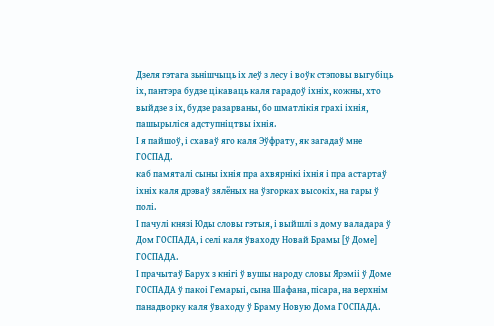Дзеля гэтага зьнішчыць іх леў з лесу і воўк стэповы выгубіць іх, пантэра будзе цікаваць каля гарадоў іхніх, кожны, хто выйдзе з іх, будзе разарваны, бо шматлікія грахі іхнія, пашырыліся адступніцтвы іхнія.
І я пайшоў, і схаваў яго каля Эўфрату, як загадаў мне ГОСПАД.
каб памяталі сыны іхнія пра ахвярнікі іхнія і пра астартаў іхніх каля дрэваў зялёных на ўзгорках высокіх, на гары ў полі.
І пачулі князі Юды словы гэтыя, і выйшлі з дому валадара ў Дом ГОСПАДА, і селі каля ўваходу Новай Брамы [ў Доме] ГОСПАДА.
І прачытаў Барух з кнігі ў вушы народу словы Ярэміі ў Доме ГОСПАДА ў пакоі Гемарыі, сына Шафана, пісара, на верхнім панадворку каля ўваходу ў Браму Новую Дома ГОСПАДА.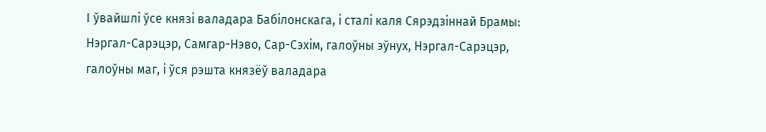І ўвайшлі ўсе князі валадара Бабілонскага, і сталі каля Сярэдзіннай Брамы: Нэргал-Сарэцэр, Самгар-Нэво, Сар-Сэхім, галоўны эўнух, Нэргал-Сарэцэр, галоўны маг, і ўся рэшта князёў валадара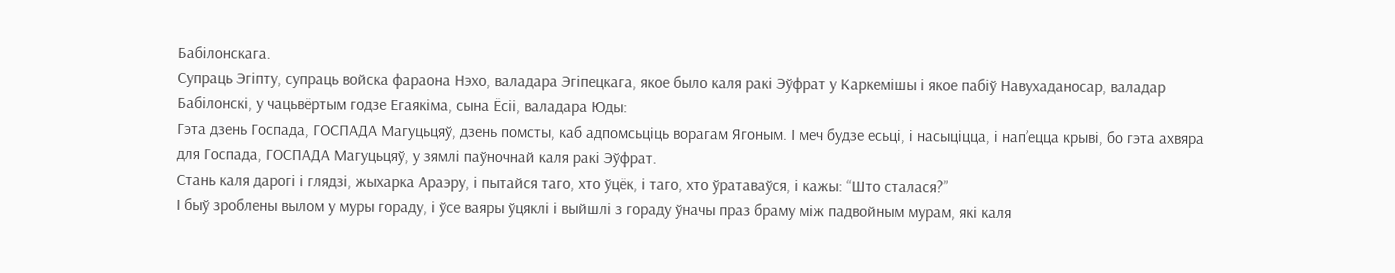Бабілонскага.
Супраць Эгіпту, супраць войска фараона Нэхо, валадара Эгіпецкага, якое было каля ракі Эўфрат у Каркемішы і якое пабіў Навухаданосар, валадар Бабілонскі, у чацьвёртым годзе Егаякіма, сына Ёсіі, валадара Юды:
Гэта дзень Госпада, ГОСПАДА Магуцьцяў, дзень помсты, каб адпомсьціць ворагам Ягоным. І меч будзе есьці, і насыціцца, і нап’ецца крыві, бо гэта ахвяра для Госпада, ГОСПАДА Магуцьцяў, у зямлі паўночнай каля ракі Эўфрат.
Стань каля дарогі і глядзі, жыхарка Араэру, і пытайся таго, хто ўцёк, і таго, хто ўратаваўся, і кажы: “Што сталася?”
І быў зроблены вылом у муры гораду, і ўсе ваяры ўцяклі і выйшлі з гораду ўначы праз браму між падвойным мурам, які каля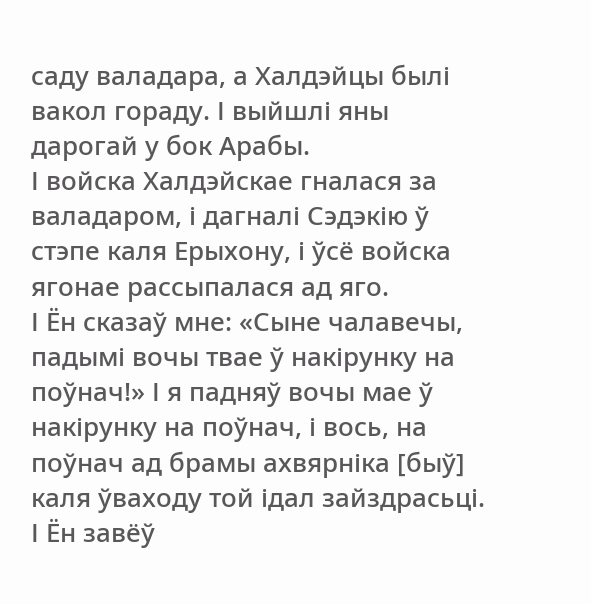саду валадара, а Халдэйцы былі вакол гораду. І выйшлі яны дарогай у бок Арабы.
І войска Халдэйскае гналася за валадаром, і дагналі Сэдэкію ў стэпе каля Ерыхону, і ўсё войска ягонае рассыпалася ад яго.
І Ён сказаў мне: «Сыне чалавечы, падымі вочы твае ў накірунку на поўнач!» І я падняў вочы мае ў накірунку на поўнач, і вось, на поўнач ад брамы ахвярніка [быў] каля ўваходу той ідал зайздрасьці.
І Ён завёў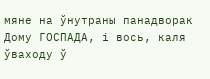мяне на ўнутраны панадворак Дому ГОСПАДА, і вось, каля ўваходу ў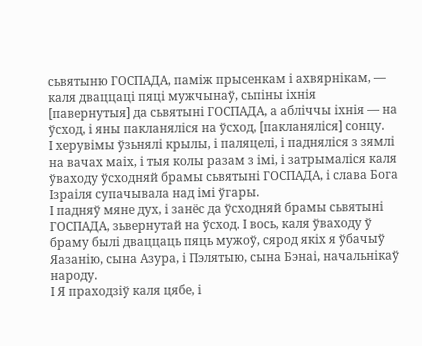сьвятыню ГОСПАДА, паміж прысенкам і ахвярнікам, — каля дваццаці пяці мужчынаў, сьпіны іхнія [павернутыя] да сьвятыні ГОСПАДА, а абліччы іхнія — на ўсход, і яны пакланяліся на ўсход, [пакланяліся] сонцу.
І херувімы ўзьнялі крылы, і паляцелі, і падняліся з зямлі на вачах маіх, і тыя колы разам з імі, і затрымаліся каля ўваходу ўсходняй брамы сьвятыні ГОСПАДА, і слава Бога Ізраіля супачывала над імі ўгары.
І падняў мяне дух, і занёс да ўсходняй брамы сьвятыні ГОСПАДА, зьвернутай на ўсход. І вось, каля ўваходу ў браму былі дваццаць пяць мужоў, сярод якіх я ўбачыў Яазанію, сына Азура, і Пэлятыю, сына Бэнаі, начальнікаў народу.
І Я праходзіў каля цябе, і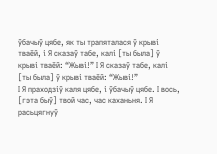ўбачыў цябе, як ты трапяталася ў крыві тваёй, і Я сказаў табе, калі [ты была] ў крыві тваёй: “Жыві!” І Я сказаў табе, калі [ты была] ў крыві тваёй: “Жыві!”
І Я праходзіў каля цябе, і ўбачыў цябе. І вось, [гэта быў] твой час, час каханьня. І Я расьцягнуў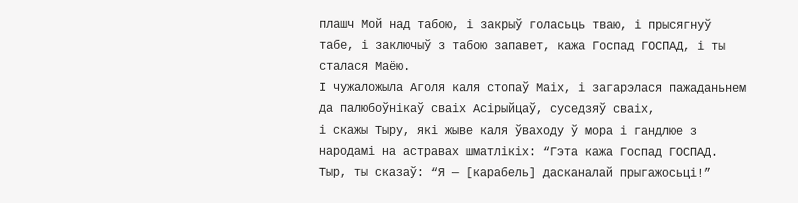плашч Мой над табою, і закрыў голасьць тваю, і прысягнуў табе, і заключыў з табою запавет, кажа Госпад ГОСПАД, і ты сталася Маёю.
І чужаложыла Аголя каля стопаў Маіх, і загарэлася пажаданьнем да палюбоўнікаў сваіх Асірыйцаў, суседзяў сваіх,
і скажы Тыру, які жыве каля ўваходу ў мора і гандлюе з народамі на астравах шматлікіх: “Гэта кажа Госпад ГОСПАД. Тыр, ты сказаў: “Я — [карабель] дасканалай прыгажосьці!”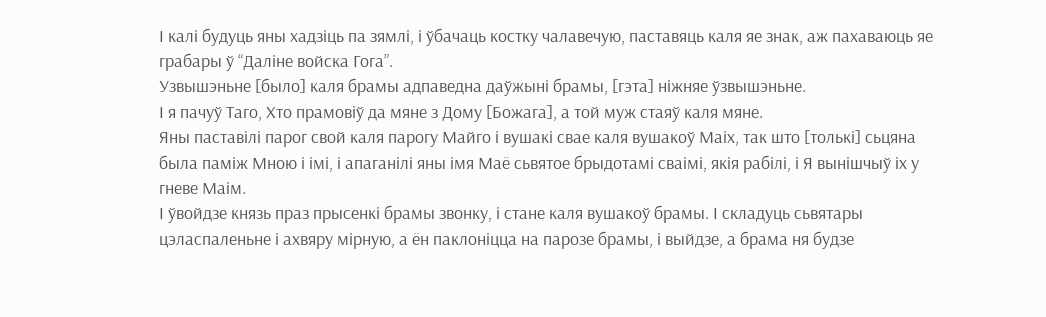І калі будуць яны хадзіць па зямлі, і ўбачаць костку чалавечую, паставяць каля яе знак, аж пахаваюць яе грабары ў “Даліне войска Гога”.
Узвышэньне [было] каля брамы адпаведна даўжыні брамы, [гэта] ніжняе ўзвышэньне.
І я пачуў Таго, Хто прамовіў да мяне з Дому [Божага], а той муж стаяў каля мяне.
Яны паставілі парог свой каля парогу Майго і вушакі свае каля вушакоў Маіх, так што [толькі] сьцяна была паміж Мною і імі, і апаганілі яны імя Маё сьвятое брыдотамі сваімі, якія рабілі, і Я вынішчыў іх у гневе Маім.
І ўвойдзе князь праз прысенкі брамы звонку, і стане каля вушакоў брамы. І складуць сьвятары цэласпаленьне і ахвяру мірную, а ён паклоніцца на парозе брамы, і выйдзе, а брама ня будзе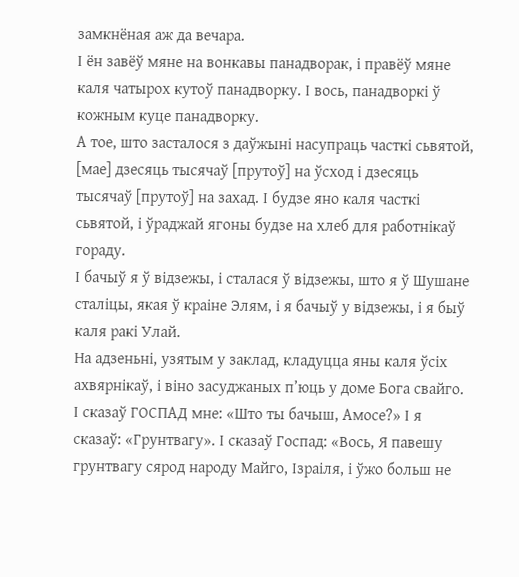замкнёная аж да вечара.
І ён завёў мяне на вонкавы панадворак, і правёў мяне каля чатырох кутоў панадворку. І вось, панадворкі ў кожным куце панадворку.
А тое, што засталося з даўжыні насупраць часткі сьвятой, [мае] дзесяць тысячаў [прутоў] на ўсход і дзесяць тысячаў [прутоў] на захад. І будзе яно каля часткі сьвятой, і ўраджай ягоны будзе на хлеб для работнікаў гораду.
І бачыў я ў відзежы, і сталася ў відзежы, што я ў Шушане сталіцы, якая ў краіне Элям, і я бачыў у відзежы, і я быў каля ракі Улай.
На адзеньні, узятым у заклад, кладуцца яны каля ўсіх ахвярнікаў, і віно засуджаных п’юць у доме Бога свайго.
І сказаў ГОСПАД мне: «Што ты бачыш, Амосе?» І я сказаў: «Грунтвагу». І сказаў Госпад: «Вось, Я павешу грунтвагу сярод народу Майго, Ізраіля, і ўжо больш не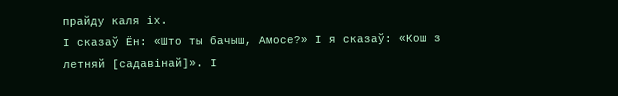прайду каля іх.
І сказаў Ён: «Што ты бачыш, Амосе?» І я сказаў: «Кош з летняй [садавінай]». І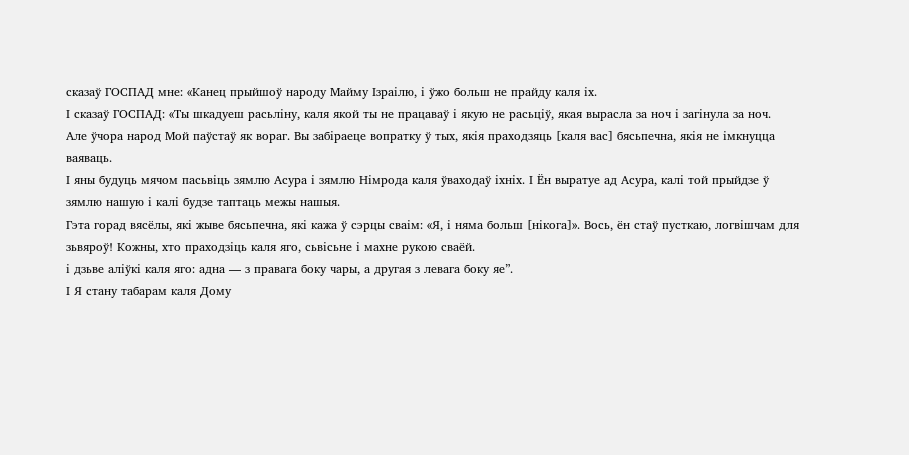сказаў ГОСПАД мне: «Канец прыйшоў народу Майму Ізраілю, і ўжо больш не прайду каля іх.
І сказаў ГОСПАД: «Ты шкадуеш расьліну, каля якой ты не працаваў і якую не расьціў, якая вырасла за ноч і загінула за ноч.
Але ўчора народ Мой паўстаў як вораг. Вы забіраеце вопратку ў тых, якія праходзяць [каля вас] бясьпечна, якія не імкнуцца ваяваць.
І яны будуць мячом пасьвіць зямлю Асура і зямлю Німрода каля ўваходаў іхніх. І Ён выратуе ад Асура, калі той прыйдзе ў зямлю нашую і калі будзе таптаць межы нашыя.
Гэта горад вясёлы, які жыве бясьпечна, які кажа ў сэрцы сваім: «Я, і няма больш [нікога]». Вось, ён стаў пусткаю, логвішчам для зьвяроў! Кожны, хто праходзіць каля яго, сьвісьне і махне рукою сваёй.
і дзьве аліўкі каля яго: адна — з правага боку чары, а другая з левага боку яе”.
І Я стану табарам каля Дому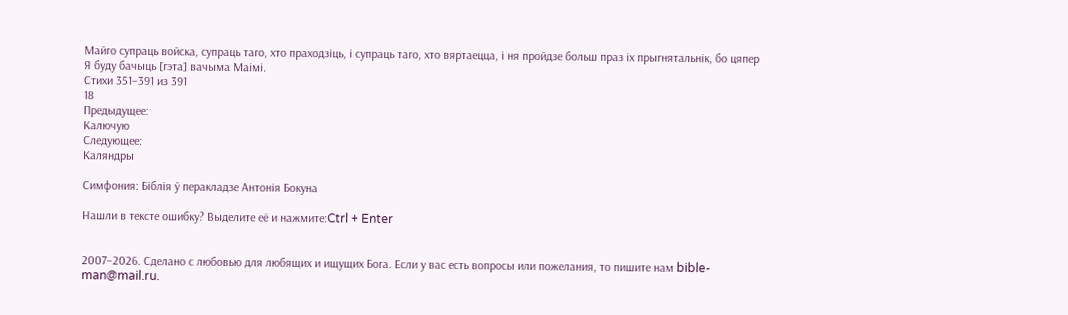Майго супраць войска, супраць таго, хто праходзіць, і супраць таго, хто вяртаецца, і ня пройдзе больш праз іх прыгнятальнік, бо цяпер Я буду бачыць [гэта] вачыма Маімі.
Стихи 351–391 из 391
18
Предыдущее:
Калючую
Следующее:
Каляндры

Симфония: Біблія ў перакладзе Антонія Бокуна

Нашли в тексте ошибку? Выделите её и нажмите:Ctrl + Enter


2007–2026. Сделано с любовью для любящих и ищущих Бога. Если у вас есть вопросы или пожелания, то пишите нам bible-man@mail.ru.